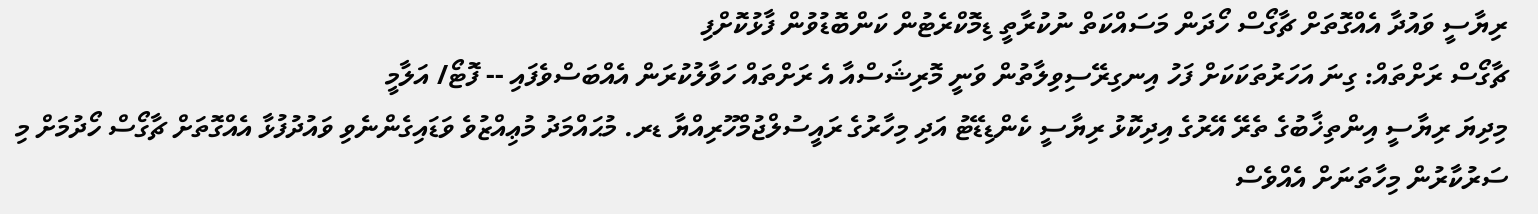ރިޔާސީ ވައުދާ އެއްގޮތަށް ޗާގޯސް ހޯދަން މަސައްކަތް ނުކުރާތީ ޑިމޮކްރެޓުން ކަންބޮޑުވުން ފާޅުކޮށްފި
ޗާގޯސް ރަށްތައް: ގިނަ އަހަރުތަކަކަށް ފަހު އިނގިރޭސިވިލާތުން ވަނީ މޮރިޝަސްއާ އެ ރަށްތައް ހަވާލުކުރަން އެއްބަސްވެފައި -- ފޮޓޯ/ އަލާމީ
މިދިޔަ ރިޔާސީ އިންތިޚާބުގެ ތެރޭ އޭރުގެ އިދިކޮޅު ރިޔާސީ ކެންޑިޑޭޓު އަދި މިހާރުގެ ރައީސުލްޖުމްހޫރިއްޔާ ޑރ. މުޙައްމަދު މުޢިއްޒުވެ ވަޑައިގެންނެވި ވައުދުފުޅާ އެއްގޮތަށް ޗާގޯސް ހޯދުމަށް މި ސަރުކާރުން މިހާތަނަށް އެއްވެސް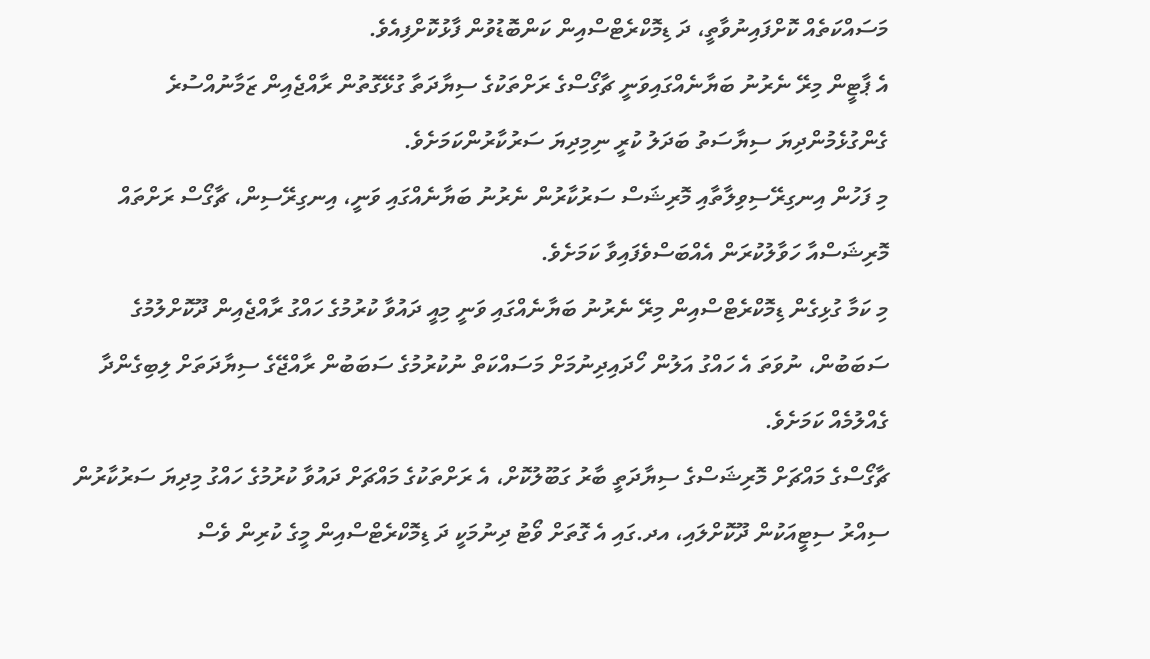މަސައްކަތެއް ކޮށްފައިނުވާތީ، ދަ ޑިމޮކްރެޓްސްއިން ކަންބޮޑުވުން ފާޅުކޮށްފިއެވެ.
އެ ޕާޓީން މިރޭ ނެރުނު ބަޔާނެއްގައިވަނީ ޗާގޯސްގެ ރަށްތަކުގެ ސިޔާދަތާ ގުޅޭގޮތުން ރާއްޖެއިން ޒަމާނުއްސުރެ ގެންގުޅެމުންދިޔަ ސިޔާސަތު ބަދަލު ކުރީ ނިމިދިޔަ ސަރުކާރުންކަމަށެވެ.
މި ފަހުން އިނގިރޭސިވިލާތާއި މޮރިޝަސް ސަރުކާރުން ނެރުނު ބަޔާނެއްގައި ވަނީ، އިނގިރޭސިން، ޗާގޯސް ރަށްތައް މޮރިޝަސްއާ ހަވާލުކުރަން އެއްބަސްވެފައިވާ ކަމަށެވެ.
މި ކަމާ ގުޅިގެން ޑިމޮކްރެޓްސްއިން މިރޭ ނެރުނު ބަޔާނެއްގައި ވަނީ މިއީ ދައުވާ ކުރުމުގެ ހައްގު ރާއްޖެއިން ދޫކޮށްލުމުގެ ސަބަބުން، ނުވަތަ އެ ހައްގު އަލުން ހޯދައިދިނުމަށް މަސައްކަތް ނުކުރުމުގެ ސަބަބުން ރާއްޖޭގެ ސިޔާދަތަށް ލިބިގެންދާ ގެއްލުމެއް ކަމަށެވެ.
ޗާގޯސްގެ މައްޗަށް މޮރިޝަސްގެ ސިޔާދަތީ ބާރު ގަބޫލުކޮށް، އެ ރަށްތަކުގެ މައްޗަށް ދައުވާ ކުރުމުގެ ހައްގު މިދިޔަ ސަރުކާރުން ސިއްރު ސިޓީއަކުން ދޫކޮށްލައި، އދ.ގައި އެ ގޮތަށް ވޯޓު ދިނުމަކީ ދަ ޑިމޮކްރެޓްސްއިން މީގެ ކުރިން ވެސް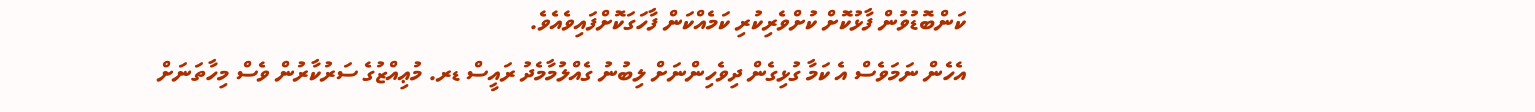ކަންބޮޑުވުން ފާޅުކޮށް ކުށްވެރިކުރި ކަމެއްކަން ފާހަގަކޮށްފައިވެއެވެ.
އެހެން ނަމަވެސް އެ ކަމާ ގުޅިގެން ދިވެހިންނަށް ލިބުނު ގެއްލުމާމެދު ރައީސް ޑރ. މުޢިއްޒުގެ ސަރުކާރުން ވެސް މިހާތަނަށް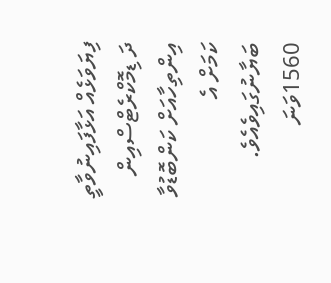ފިޔަވަޅެއް އަޅާފައިނުވާތީ ދަ ޑިމޮކްރެޓްސްއިން އިންތިހާއަށް ކަންބޮޑުވާ ކަމަށް އެ ބަޔާނުގައިވެއެވެ.
1560ވަނަ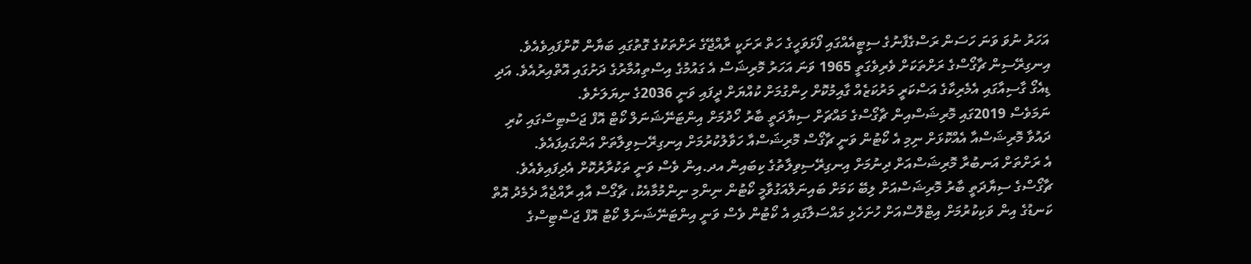އަހަރު ނުވަ ވަނަ ހަސަން ރަސްގެފާނުގެ ސިޓީއެއްގައި ފޯޅަވަހީގެ ހަތް ރަށަކީ ރާއްޖޭގެ ރަށްތަކުގެ ގޮތުގައި ބަޔާން ކޮށްފައިވެއެވެ.
އިނގިރޭސިން ޗާގޯސްގެ ރަށްތަކަށް ވެރިވެގަތީ 1965 ވަނަ އަހަރު މޮރިޝަސް އެ ގައުމުގެ އިސްތިއުމާރުގެ ދަށުގައި އޮތްއިރުއެވެ. އަދި ޑިއެގޯ ގާސިއާގައި އެމެރިކާގެ އަސްކަރީ މަރުކަޒެއް ގާއިމުކޮށް ހިންގުމަށް ކުއްޔަށް ދީފައި ވަނީ 2036ގެ ނިޔަލަށެވެ.
ނަމަވެސް 2019ގައި މޮރިޝަސްއިން ޗާގޯސްގެ މައްޗަށް ސިޔާދަތީ ބާރު ހޯދުމަށް އިންޓަނޭޝަނަލް ކޯޓް އޮފް ޖަސްޓިސްގައި ކުރި ދައުވާ މޮރިޝަސްއާ އެއްކޮޅަށް ނިމި އެ ކޯޓުން ވަނީ ޗާގޯސް މޮރިޝަސްއާ ހަވާލުކުރުމަށް އިނގިރޭސިވިލާތަށް އަންގައިފައެވެ.
އެ ރަށްތަށް އަނބުރާ މޮރިޝަސްއަށް ދިނުމަށް އިނގިރޭސިވިލާތުގެ ކިބައިން އދ.އިން ވެސް ވަނީ ތަކުރާރުކޮށް އެދިފައިވެއެވެ.
ޗާގޯސްގެ ސިޔާދަތީ ބާރު މޮރިޝަސްއަށް ލިބޭ ކަމަށް ބައިނަލްއަގުވާމީ ކޯޓުން ނިންމި ނިންމުމާއެކު، ޗާގޯސް އާއި ރާއްޖެއާ ދެމެދު އޮތް ކަނޑުގެ އިން ވަކިކުރުމަށް އިޓްލޮސްއަށް ހުށަހެޅި މައްސަލާގައި އެ ކޯޓުން ވެސް ވަނީ އިންޓަނޭޝަނަލް ކޯޓު އޮފް ޖަސްޓިސްގެ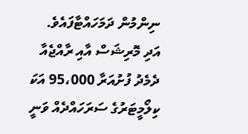ނިންމުން ދަމަހައްޓާފައެވެ.
އަދި މޮރިޝަސް އާއި ރާއްޖެއާ ދެމެދު ފުށުއަރާ 95،000 އަކަ ކިލޯމީޓަރުގެ ސަރަހައްދެއް ވަނީ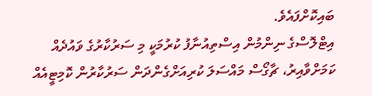ބައިކޮށްފައެވެ.
އިޓްލޮސްގެ ނިންމުން އިސްތިއުނާފު ކުރުމަކީ މި ސަރުކާރުގެ ވައުދެއް ކަމަށްވާއިރު، ޗާގޯސް މައްސަލަ ކުރިއަށްގެންދަން ސަރުކާރުން ކޮމިޓީއެއް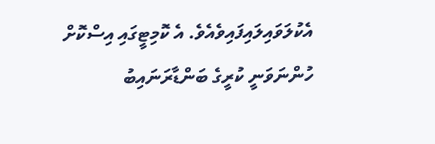އެކުލަވައިލައިފައިވެއެވެ. އެ ކޮމިޓީގައި އިސްކޮށް ހުންނަވަނީ ކުރީގެ ބަންޑާރަނައިބު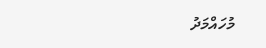މުހައްމަދު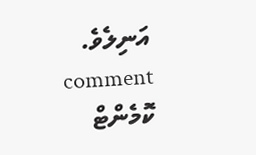އަނިލެވެ.
comment ކޮމެންޓް